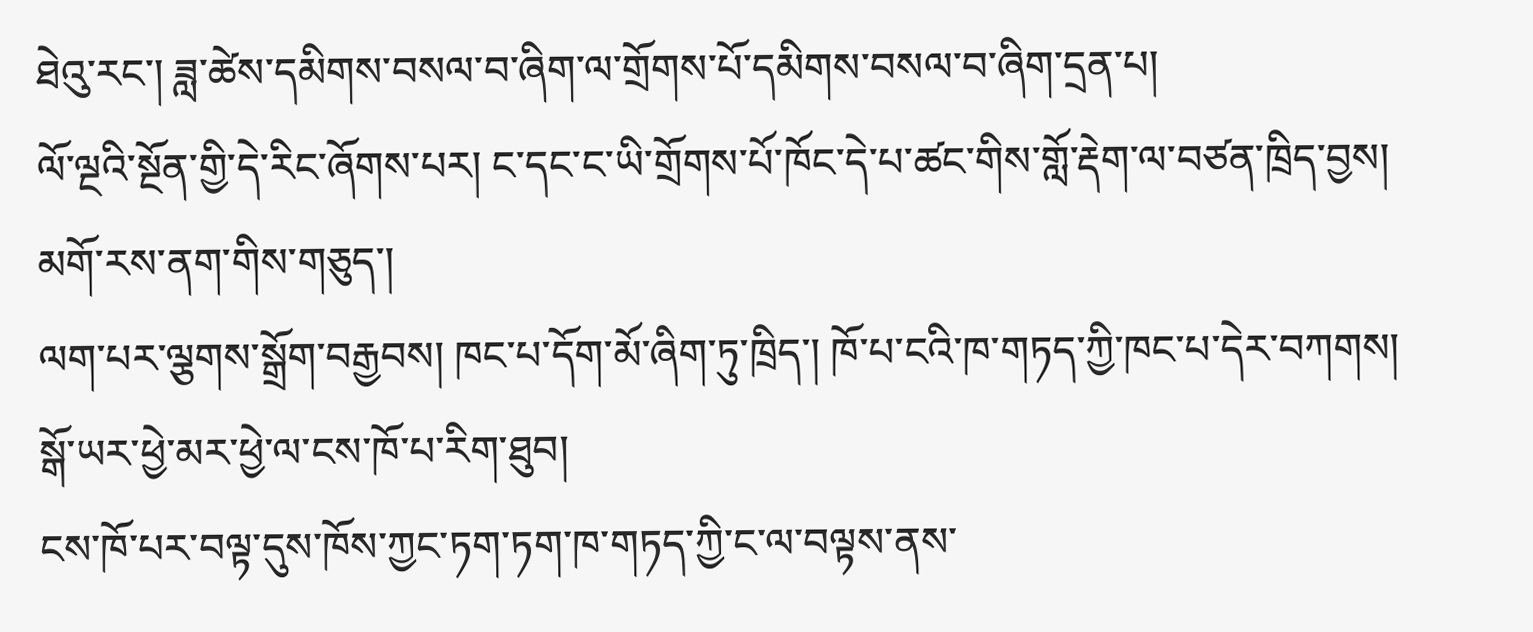ཐེའུ་རང་། ཟླ་ཚེས་དམིགས་བསལ་བ་ཞིག་ལ་གྲོགས་པོ་དམིགས་བསལ་བ་ཞིག་དྲན་པ།
ལོ་ལྔའི་སྔོན་གྱི་དེ་རིང་ཞོགས་པར། ང་དང་ང་ཡི་གྲོགས་པོ་ཁོང་དེ་པ་ཚང་གིས་གློ་རྡེག་ལ་བཙན་ཁྲིད་བྱས། མགོ་རས་ནག་གིས་གཅུད་།
ལག་པར་ལྕགས་སྒྲོག་བརྒྱབས། ཁང་པ་དོག་མོ་ཞིག་ཏུ་ཁྲིད་། ཁོ་པ་ངའི་ཁ་གཏད་ཀྱི་ཁང་པ་དེར་བཀགས། སྒོ་ཡར་ཕྱེ་མར་ཕྱེ་ལ་ངས་ཁོ་པ་རིག་ཐུབ།
ངས་ཁོ་པར་བལྟ་དུས་ཁོས་ཀྱང་ཏག་ཏག་ཁ་གཏད་ཀྱི་ང་ལ་བལྟས་ནས་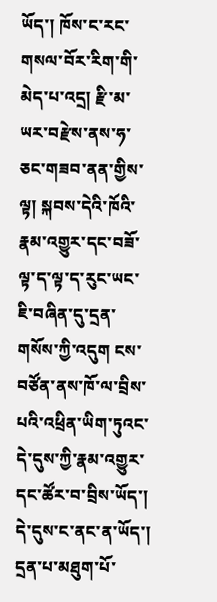ཡོད་། ཁོས་ང་རང་གསལ་བོར་རིག་གི་མེད་པ་འདྲ། རྫི་མ་ཡར་བརྫེས་ནས་ཧ་ཅང་གཟབ་ནན་གྱིས་ལྟ། སྐབས་དེའི་ཁོའི་རྣམ་འགྱུར་དང་བཟོ་ལྟ་ད་ལྟ་ད་རུང་ཡང་ཇི་བཞིན་དུ་དྲན་གསོས་ཀྱི་འདུག ངས་བཙོན་ནས་ཁོ་ལ་བྲིས་པའི་འཕྲིན་ཡིག་ཏུའང་དེ་དུས་ཀྱི་རྣམ་འགྱུར་དང་ཚོར་བ་བྲིས་ཡོད་། དེ་དུས་ང་ནང་ན་ཡོད་། དྲན་པ་མཐུག་པོ་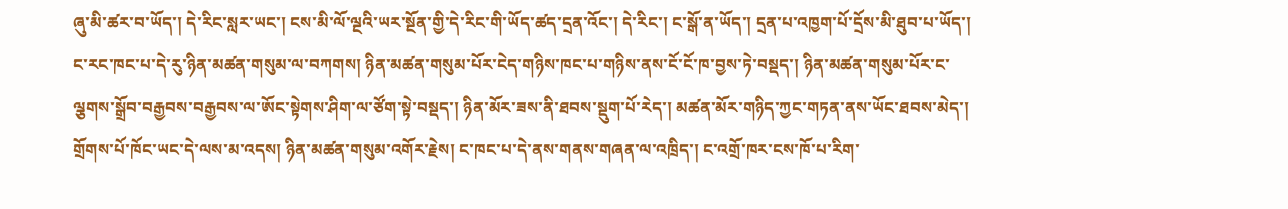ཞུ་མི་ཚར་བ་ཡོད་། དེ་རིང་སླར་ཡང་། ངས་མི་ལོ་ལྔའི་ཡར་སྔོན་གྱི་དེ་རིང་གི་ཡོད་ཚད་དྲན་འོང་། དེ་རིང་། ང་སྒོ་ན་ཡོད་། དྲན་པ་འཁྱག་པོ་དྲོས་མི་ཐུབ་པ་ཡོད་།
ང་རང་ཁང་པ་དེ་རུ་ཉིན་མཚན་གསུམ་ལ་བཀགས། ཉིན་མཚན་གསུམ་པོར་ངེད་གཉིས་ཁང་པ་གཉིས་ནས་ངོ་ངོ་ཁ་བྱས་ཏེ་བསྡད་། ཉིན་མཚན་གསུམ་པོར་ང་ལྕགས་སྒྲོབ་བརྒྱབས་བརྒྱབས་ལ་ཨོང་སྟེགས་ཤིག་ལ་ཙོག་སྟེ་བསྡད་། ཉིན་མོར་ཟས་ནི་ཐབས་སྡུག་པོ་རེད་། མཚན་མོར་གཉིད་ཀྱང་གཏན་ནས་ཡོང་ཐབས་མེད་། གྲོགས་པོ་ཁོང་ཡང་དེ་ལས་མ་འདས། ཉིན་མཚན་གསུམ་འགོར་རྗེས། ང་ཁང་པ་དེ་ནས་གནས་གཞན་ལ་འཁྲིད་། ང་འགྲོ་ཁར་ངས་ཁོ་པ་རིག་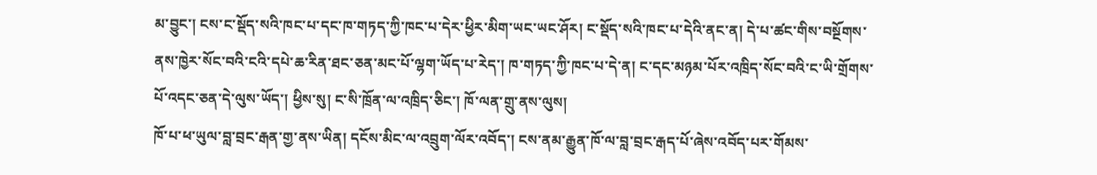མ་བྱུང་། ངས་ང་སྡོད་སའི་ཁང་པ་དང་ཁ་གཏད་ཀྱི་ཁང་པ་དེར་ཕྱིར་མིག་ཡང་ཡང་ཤོར། ང་སྡོད་སའི་ཁང་པ་དེའི་ནང་ན། དེ་པ་ཚང་གིས་བསྔོགས་ནས་ཁྱེར་སོང་བའི་ངའི་དཔེ་ཆ་རིན་ཐང་ཅན་མང་པོ་ལྷག་ཡོད་པ་རེད་། ཁ་གཏད་ཀྱི་ཁང་པ་དེ་ན། ང་དང་མཉམ་པོར་འཁྲིད་སོང་བའི་ང་ཡི་གྲོགས་པོ་འདང་ཅན་དེ་ལུས་ཡོད་། ཕྱིས་སུ། ང་སི་ཁྲོན་ལ་འཁྲིད་ཅིང་། ཁོ་ལན་གྲུ་ནས་ལུས།
ཁོ་པ་ཕ་ཡུལ་བླ་བྲང་རྒན་གྱ་ནས་ཡིན། དངོས་མིང་ལ་འབྲུག་ལོར་འབོད་། ངས་ནམ་རྒྱུན་ཁོ་ལ་བླ་བྲང་རྒད་པོ་ཞེས་འབོད་པར་གོམས་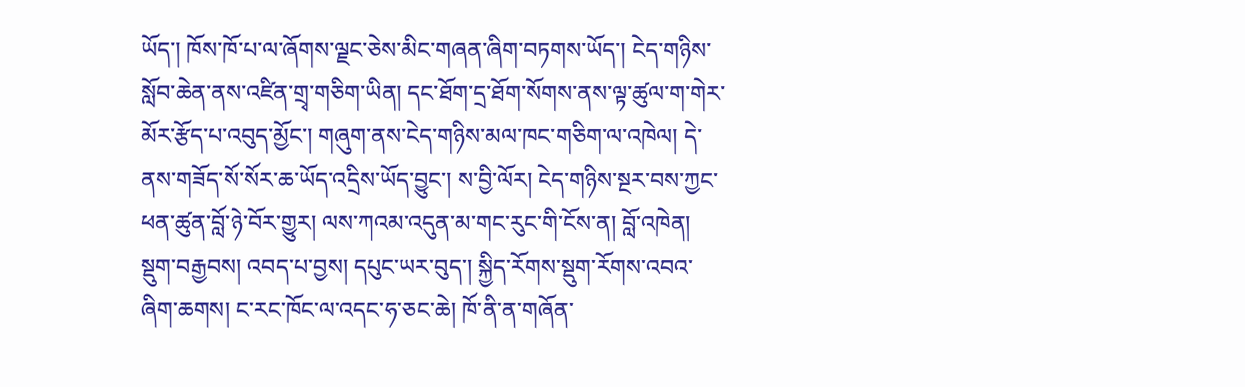ཡོད་། ཁོས་ཁོ་པ་ལ་ཞོགས་ལྗང་ཅེས་མིང་གཞན་ཞིག་བཏགས་ཡོད་། ངེད་གཉིས་སློབ་ཆེན་ནས་འཛིན་གྲྭ་གཅིག་ཡིན། དང་ཐོག་དྲ་ཐོག་སོགས་ནས་ལྟ་ཚུལ་ག་གེར་མོར་རྩོད་པ་འབུད་མྱོང་། གཞུག་ནས་ངེད་གཉིས་མལ་ཁང་གཅིག་ལ་འཁེལ། དེ་ནས་གཟོད་སོ་སོར་ཆ་ཡོད་འདྲིས་ཡོད་བྱུང་། ས་བྱི་ལོར། ངེད་གཉིས་སྔར་བས་ཀྱང་ཕན་ཚུན་བློ་ཉེ་བོར་གྱུར། ལས་ཀའམ་འདུན་མ་གང་རུང་གི་ངོས་ན། བློ་འཁེན། སྡུག་བརྒྱབས། འབད་པ་བྱས། དཔུང་ཡར་བུད་། སྐྱིད་རོགས་སྡུག་རོགས་འབའ་ཞིག་ཆགས། ང་རང་ཁོང་ལ་འདང་ཧ་ཅང་ཆེ། ཁོ་ནི་ན་གཞོན་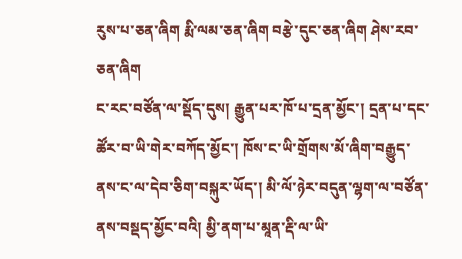རུས་པ་ཅན་ཞིག རྨི་ལམ་ཅན་ཞིག བརྩེ་དུང་ཅན་ཞིག ཤེས་རབ་ཅན་ཞིག
ང་རང་བཙོན་ལ་སྡོད་དུས། རྒྱུན་པར་ཁོ་པ་དྲན་མྱོང་། དྲན་པ་དང་ཚོར་བ་ཡི་གེར་བཀོད་མྱོང་། ཁོས་ང་ཡི་གྲོགས་མོ་ཞིག་བརྒྱུད་ནས་ང་ལ་དེབ་ཅིག་བསྐུར་ཡོད་། མི་ལོ་ཉེར་བདུན་ལྷག་ལ་བཙོན་ནས་བསྡད་མྱོང་བའི། མྱི་ནག་པ་མཱན་རྡི་ལ་ཡི་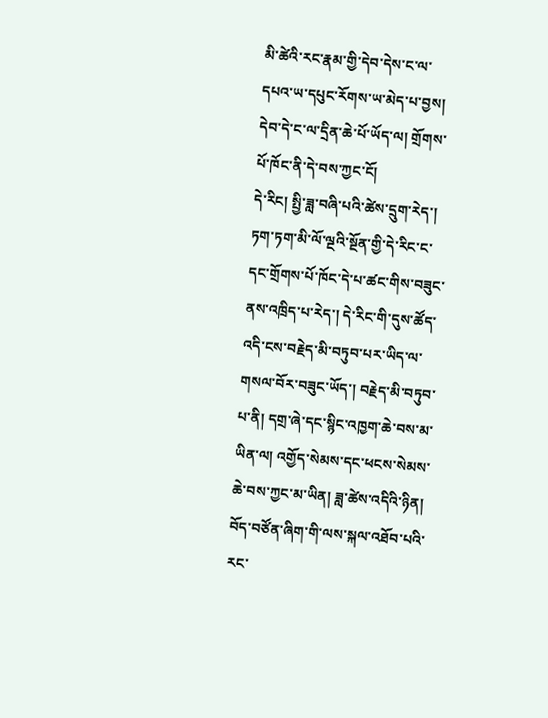མི་ཚེའི་རང་རྣམ་གྱི་དེབ་དེས་ང་ལ་དཔའ་ཡ་དཔུང་རོགས་ཡ་མེད་པ་བྱས། དེབ་དེ་ང་ལ་དྲིན་ཆེ་པོ་ཡོད་ལ། གྲོགས་པོ་ཁོང་ནི་དེ་བས་ཀྱང་ངོ།
དེ་རིང། སྤྱི་ཟླ་བཞི་པའི་ཚེས་དྲུག་རེད་། ཏག་ཏག་མི་ལོ་ལྔའི་སྔོན་གྱི་དེ་རིང་ང་དང་གྲོགས་པོ་ཁོང་དེ་པ་ཚང་གིས་བཟུང་ནས་འཁྲིད་པ་རེད་། དེ་རིང་གི་དུས་ཚོད་འདི་ངས་བརྗེད་མི་བཏུབ་པར་ཡིད་ལ་གསལ་བོར་བཟུང་ཡོད་། བརྗེད་མི་བཏུབ་པ་ནི། དགྲ་ཞེ་དང་སྙིང་འཁྱག་ཆེ་བས་མ་ཡིན་ལ། འགྱོད་སེམས་དང་ཕངས་སེམས་ཆེ་བས་ཀྱང་མ་ཡིན། ཟླ་ཚེས་འདིའི་ཉིན། བོད་བཙོན་ཞིག་གི་ལས་སྐལ་འཐོབ་པའི་རང་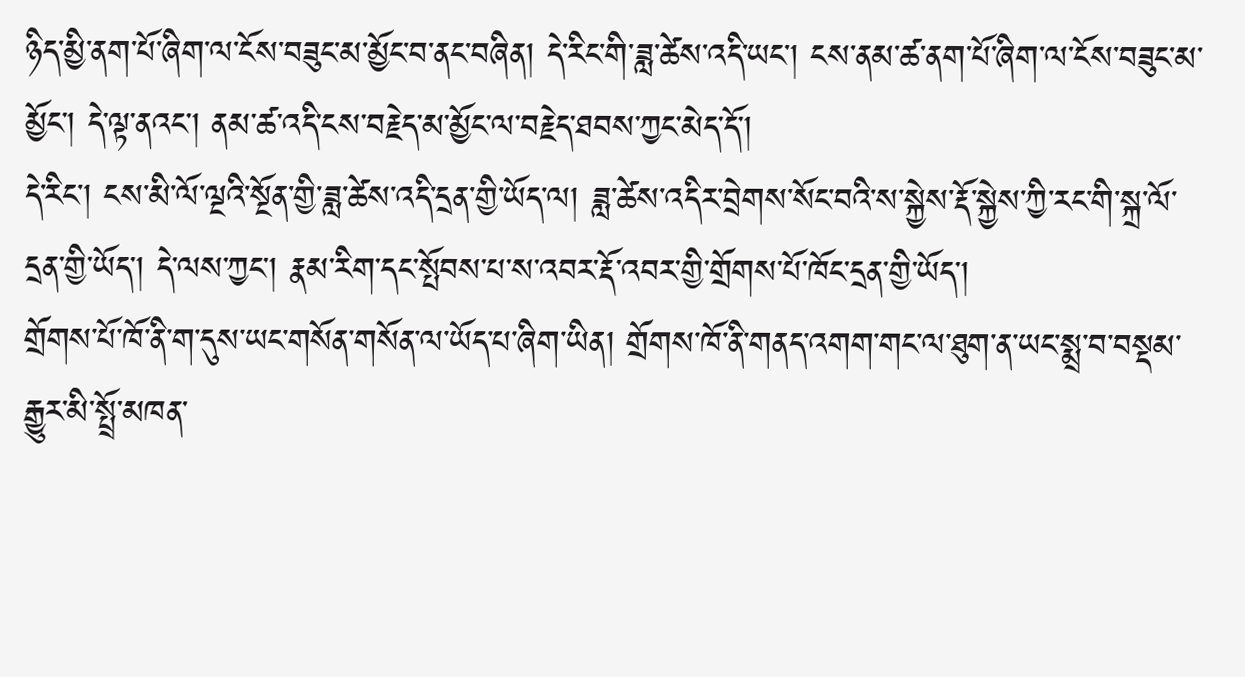ཉིད་མྱི་ནག་པོ་ཞིག་ལ་ངོས་བཟུང་མ་མྱོང་བ་ནང་བཞིན། དེ་རིང་གི་ཟླ་ཚེས་འདི་ཡང་། ངས་ནམ་ཚ་ནག་པོ་ཞིག་ལ་ངོས་བཟུང་མ་མྱོང་། དེ་ལྟ་ནའང་། ནམ་ཚ་འདི་ངས་བརྗེད་མ་མྱོང་ལ་བརྗེད་ཐབས་ཀྱང་མེད་དོ་།
དེ་རིང་། ངས་མི་ལོ་ལྔའི་སྔོན་གྱི་ཟླ་ཚེས་འདི་དྲན་གྱི་ཡོད་ལ། ཟླ་ཚེས་འདིར་བྲེགས་སོང་བའི་ས་སྐྱེས་རྡོ་སྐྱེས་ཀྱི་རང་གི་སྐྲ་ལོ་དྲན་གྱི་ཡོད་། དེ་ལས་ཀྱང་། རྣམ་རིག་དང་སྤོབས་པ་ས་འབར་རྡོ་འབར་གྱི་གྲོགས་པོ་ཁོང་དྲན་གྱི་ཡོད་།
གྲོགས་པོ་ཁོ་ནི་ག་དུས་ཡང་གསོན་གསོན་ལ་ཡོད་པ་ཞིག་ཡིན། གྲོགས་ཁོ་ནི་གནད་འགག་གང་ལ་ཐུག་ན་ཡང་སྨྲ་བ་བསྡམ་རྒྱུར་མི་སྤྲོ་མཁན་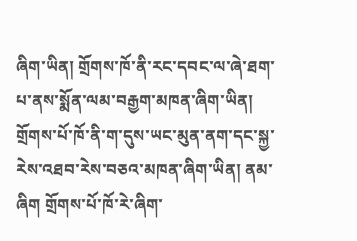ཞིག་ཡིན། གྲོགས་ཁོ་ནི་རང་དབང་ལ་ཞེ་ཐག་པ་ནས་སྨོན་ལམ་བརྒྱག་མཁན་ཞིག་ཡིན། གྲོགས་པོ་ཁོ་ནི་ག་དུས་ཡང་མུན་ནག་དང་སྐྱ་རེས་འཐབ་རེས་བཅའ་མཁན་ཞིག་ཡིན། ནམ་ཞིག གྲོགས་པོ་ཁོ་རེ་ཞིག་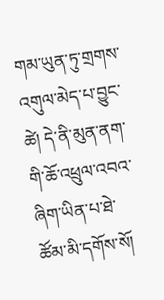གམ་ཡུན་ཏུ་གྲགས་འགུལ་མེད་པ་བྱུང་ཚེ། དེ་ནི་མུན་ནག་གི་ཆོ་འཕྲུལ་འབའ་ཞིག་ཡིན་པ་ཐེ་ཚོམ་མི་དགོས་སོ།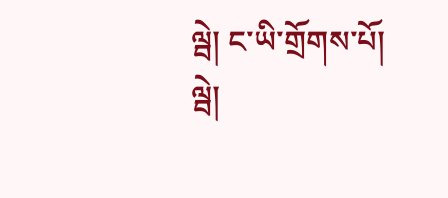ལྦེ། ང་ཡི་གྲོགས་པོ།
ལྦེ།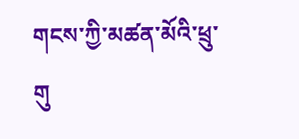གངས་ཀྱི་མཚན་མོའི་ཕྲུ་གུ